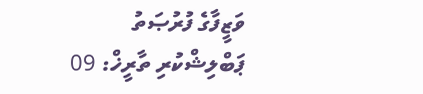ވަޒީފާގެ ފުރުޞަތު
ޕަބްލިޝްކުރި ތާރީޚް: 09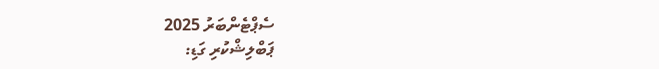ސެޕްޓެންބަރު 2025
ޕަބްލިޝްކުރި ގަޑި: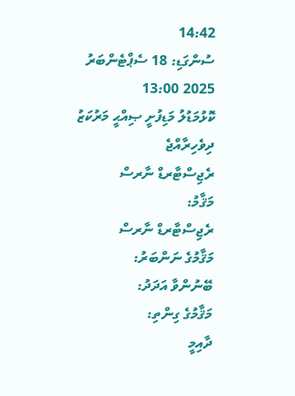14:42
ސުންގަޑި: 18 ސެޕްޓެންބަރު 2025 13:00
ކޮޅުމަޑުލު މަޑިފުށީ ޞިއްޙީ މަރުކަޒު
ދިވެހިރާއްޖެ
ރެޖިސްޓާރޑް ނާރސް
މަޤާމު:
ރެޖިސްޓާރޑް ނާރސް
މަޤާމުގެ ނަންބަރު:
ބޭނުންވާ އަދަދު:
މަޤާމުގެ ގިންތި:
ދާއިމީ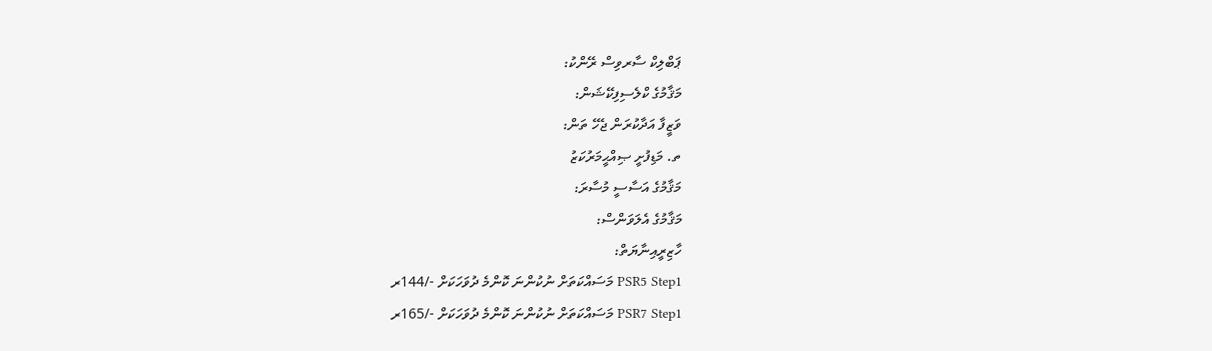ޕަބްލިކް ސާރވިސް ރޭންކު:
މަޤާމުގެ ކްލެސިފިކޭޝަން:
ވަޒީފާ އަދާކުރަން ޖެހޭ ތަން:
ތ. މަޑިފުށީ ޞިއްޙީމަރުކަޒު
މަޤާމުގެ އަސާސީ މުސާރަ:
މަޤާމުގެ އެލަވަންސް:
ހާޒިރީއިނާޔަތް:
PSR5 Step1 މަސައްކަތަށް ނުކުންނަ ކޮންމެ ދުވަހަކަށް -/144ރ
PSR7 Step1 މަސައްކަތަށް ނުކުންނަ ކޮންމެ ދުވަހަކަށް -/165ރ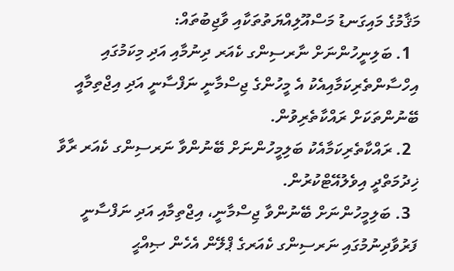މަޤާމުގެ މައިގަނޑު މަސްއޫލިއްޔަތުތަކާއި ވާޖިބުތައް:
  1. ބަލިނީހުންނަށް ނާރސިންގ ކެއަރ ދިނުމާއި އަދި މިކަމުގައި އިހްސާންތެރިކަމާއިއެކު އެ މީހުންގެ ޖިސްމާނީ ނަފްސާނީ އަދި އިޖްތިމާއީ ބޭނުންތަކަށް ރައްކާތެރިވުން.
  2. ރައްކާތެރިކަމާއެކު ބަލިމީހުންނަށް ބޭނުންވާ ނަރސިންގ ކެއަރ ރާވާ ޚިދުމަތްދީ އިވެލުއޭޓްކުރުން.
  3. ބަލިމީހުންނަށް ބޭނުންވާ ޖިސްމާނީ، އިޖްތިމާއި އަދި ނަފްސާނީ ފަރުވާދިނުމުގައި ނަރސިންގ ކެއަރގެ ޕްލޭން އެހެން ޞިއްޙީ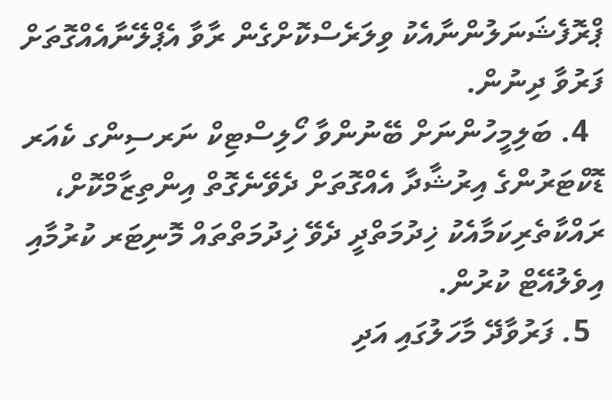ޕްރޮފެޝަނަލުންނާއެކު ވިލަރެސްކޮށްގެން ރާވާ އެޕްލޭނާއެއްގޮތަށް ފަރުވާ ދިނުން.
  4. ބަލިމީހުންނަށް ބޭނުންވާ ހޯލިސްޓިކް ނަރސިންގ ކެއަރ ޑޮކްޓަރުންގެ އިރުޝާދާ އެއްގޮތަށް ދެވޭނެގޮތް އިންތިޒާމްކޮށް، ރައްކާތެރިކަމާއެކު ޚިދުމަތްދީ ދެވޭ ޚިދުމަތްތައް މޮނިޓަރ ކުރުމާއި އިވެލުއޭޓް ކުރުން.
  5. ފަރުވާދޭ މާހަލުގައި އަދި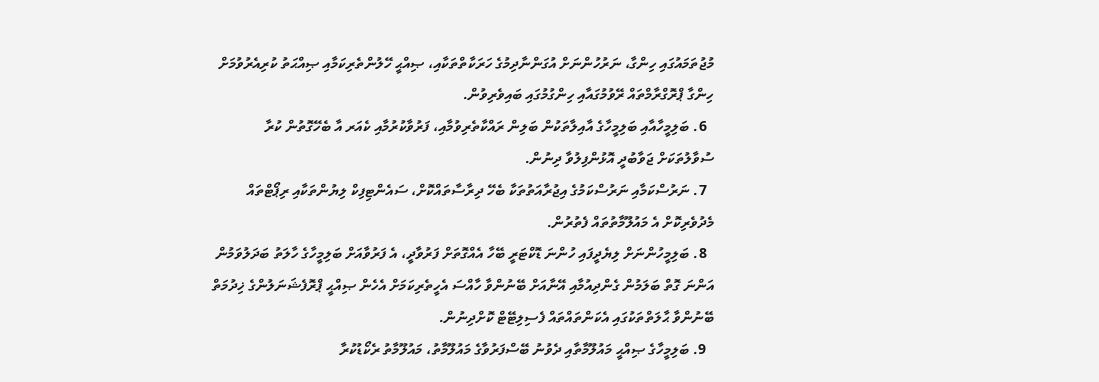މުޖުތަމައުގައި ހިންގާ، ނަރުހުންނަށް އުގަންނާދިމުގެ ހަރަކާތްތަކާއި، ޞިއްޙީ ހޭލުންތެރިކަމާއި ޞިއްޙަތު ކުރިއެރުވުމަށް ހިންގާ ޕްރޮގްރާމްތައް ރޭވުމުގައާއި ހިންގުމުގައި ބައިވެރިވުން.
  6. ބަލިމީހާއާއި ބަލިމީހާގެ އާއިލާތަކުން ބަލިން ރައްކާތެރިވުމާއި، ފަރުވާކުރުމާއި ކެއަރ އާ ބެހޭގޮތުން ކުރާ ސުވާލުތަކަށް ޖަވާބުދީ އޮޅުންފިލުވާ ދިނުން.
  7. ނަރުސްކަމާއި ނަރުސްކަމުގެ އިޖުރާއަތުތަކާ ބެހޭ ދިރާސާތައްކޮށް، ސައެންޓިފިކް ލިޔުންތަކާއި ރިޕޯޓްތައް މެދުވެރިކޮށް އެ މައުލޫމާތުތައް ފެތުރުން.
  8. ބަލިމީހުންނަށް ލިޔެދީފައި ހުންނަ ޑޮކްޓަރީ ބޭހާ އެއްގޮތަށް ފަރުވާދީ، އެ ފަރުވާއަށް ބަލިމީހާގެ ހާލަތު ބަދަލުވަމުން އަންނަ ގޮތް ބަލަމުން ގެންދިއުމާއި އޭނާއަށް ބޭނުންވާ ހާއްސަ އެހީތެރިކަމަށް އެހެން ޞިއްޙީ ޕްރޮފެޝަނަލުންގެ ޚިދުމަތް ބޭނުންވާ ޙާލަތްތަކުގައި އެކަންތައްތައް ފެސިލިޓޭޓް ކޮށްދިނުން.
  9. ބަލިމީހާގެ ޞިއްޙީ މައުލޫމާތާއި ދެވުނު ބޭސްފަރުވާގެ މައުލޫމާތު، މައުލޫމާތު ރެކޯޑުކުރާ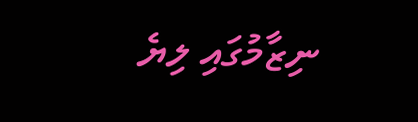ނިޒާމުގައި ލިޔެ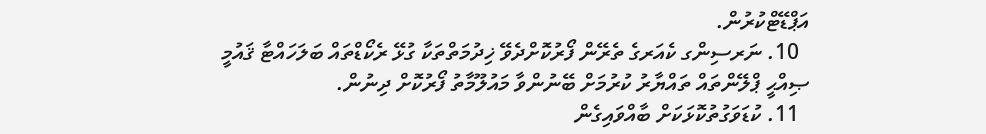އަޕްޑޭޓްކުރުން.
  10. ނަރސިންގ ކެއަރގެ ތެރޭން ފޯރުކޮށްދެވޭ ޚިދުމަތްތަކާ ގުޅޭ ރެކޯޑްތައް ބަލަހައްޓާ ޤައުމީ ޞިއްޙީ ޕްލޭންތައް ތައްޔާރު ކުރުމަށް ބޭނުންވާ މައުލޫމާތު ފޯރުކޮށް ދިނުން.
  11. ކުޑަވަގުތުކޮޅަކަށް ބާއްވައިގެން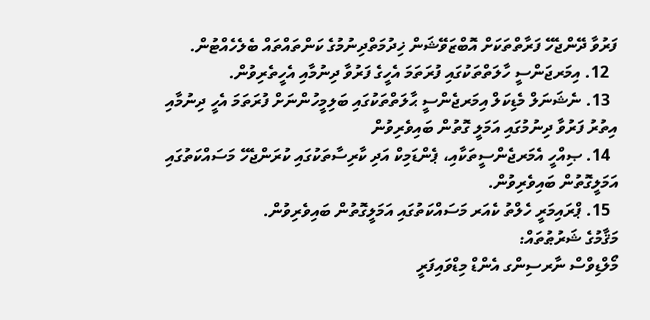ފަރުވާ ދޭންޖެހޭ ފަރާތްތަކަށް އޮބްޒަވޭޝަން ޚިދުމަތްދިނުމުގެ ކަންތައްތައް ބެލެހެއްޓުން.
  12. އިމަރޖަންސީ ހާލަތްތަކުގައި ފުރަތަމަ އެހީގެ ފަރުވާ ދިނުމާއި އެހީތެރިވުން.
  13. ނެޝަނަލް މެޑިކަލް އިމަރޖެންސީ ޙާލަތްތަކުގައި ބަލިމީހުންނަށް ފުރަތަމަ އެހީ ދިނުމާއި އިތުރު ފަރުވާ ދިނުމުގައި އަމަލީ ގޮތުން ބައިވެރިވުން
  14. ޞިއްހީ އެމަރޖެންސީތަކާއި، ޕެންޑަމިކް އަދި ކާރިސާތަކުގައި ކުރަންޖެހޭ މަސައްކަތުގައި އަމަލީގޮތުން ބައިވެރިވުން.
  15. ޕްރައިމަރީ ހެލްތު ކެއަރ މަސައްކަތުގައި އަމަލީގޮތުން ބައިވެރިވުން.
މަޤާމުގެ ޝަރުޠުތައް:
މޯލްޑިވްސް ނާރސިންގ އެންޑް މިޑްވައިފަރީ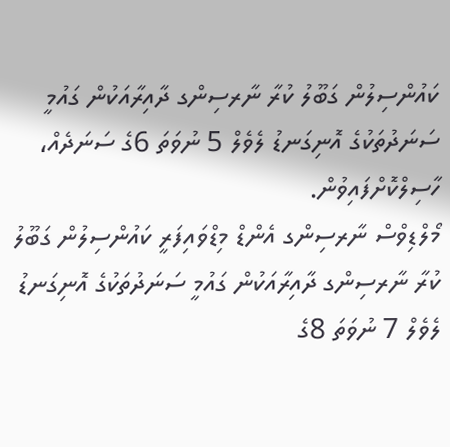ކައުންސިލުން ގަބޫލު ކުރާ ނާރސިންގ ދާއިރާއަކުން ގައުމީ ސަނަދުތަކުގެ އޮނިގަނޑު ލެވެލް 5 ނުވަތަ 6ގެ ސަނަދެއް، ހާސިލްކޮށްފައިވުން.
މޯލްޑިވްސް ނާރސިންގ އެންޑް މިޑްވައިފަރީ ކައުންސިލުން ގަބޫލު ކުރާ ނާރސިންގ ދާއިރާއަކުން ގައުމީ ސަނަދުތަކުގެ އޮނިގަނޑު ލެވެލް 7 ނުވަތަ 8ގެ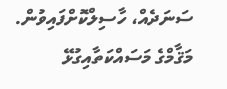ސަނަދެއް، ހާސިލްކޮށްފައިވުން.
މަޤާމްގެ މަސައްކަތާއިގުޅޭ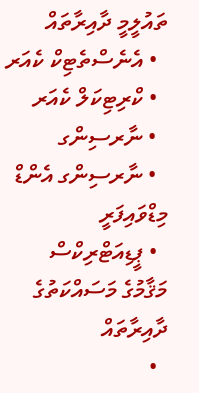ތައުލީމީ ދާއިރާތައް
  • އެނެސްތެޓިކް ކެއަރ
  • ކްރިޓިކަލް ކެއަރ
  • ނާރސިންގ
  • ނާރސިންގ އެންޑް މިޑްވައިފަރީ
  • ޕީޑިއަޓްރިކްސް
މަޤާމުގެ މަސައްކަތުގެ ދާއިރާތައް
  •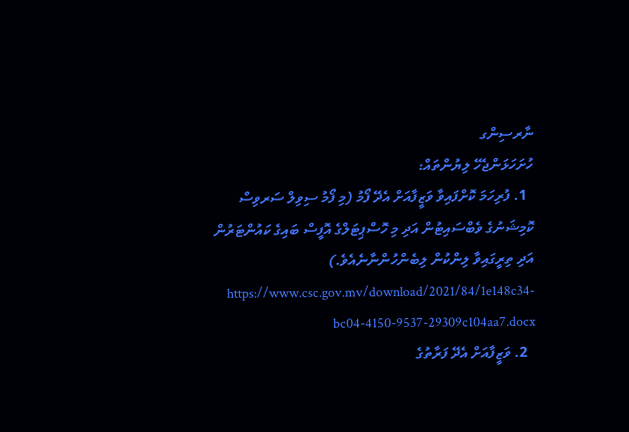ނާރސިންގ
ހުށަހަޅަންޖެހޭ ލިޔުންތައް:
  1. ފުރިހަމަ ކޮށްފައިވާ ވަޒީފާއަށް އެދޭ ފޯމު (މި ފޯމު ސިވިލް ސަރވިސް ކޮމިޝަނުގެ ވެބްސައިޓުން އަދި މި ހޮސްޕިޓަލްގެ އޮފީސް ބައިގެ ކައުންޓަރުން އަދި ތިރީގައިވާ ލިންކުން ލިބެންހުންނާނެއެވެ.)  https://www.csc.gov.mv/download/2021/84/1e148c34-bc04-4150-9537-29309c104aa7.docx
  2. ވަޒީފާއަށް އެދޭ ފަރާތުގެ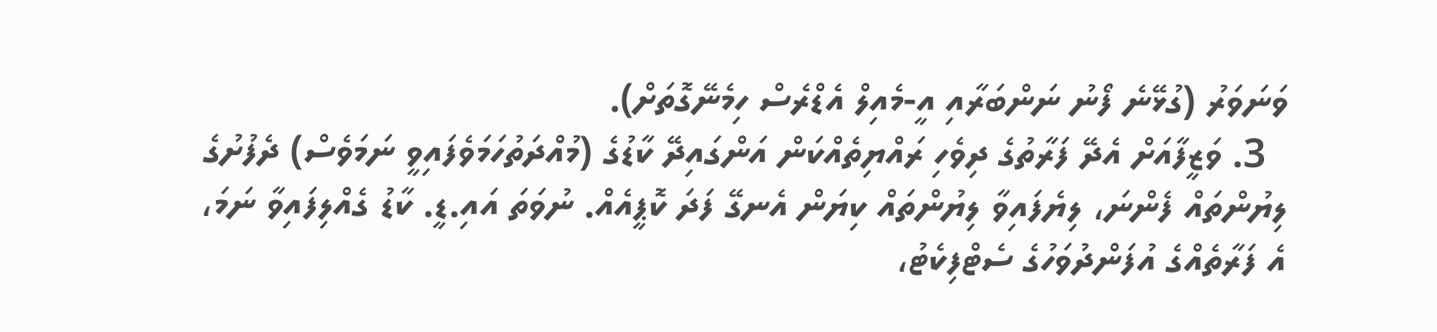ވަނަވަރު (ގުޅޭނެ ފޯނު ނަންބަރާއި އީ-މެއިލް އެޑްރެސް ހިމެނޭގޮތަށް).
  3. ވަޒީފާއަށް އެދޭ ފަރާތުގެ ދިވެހި ރައްޔިތެއްކަން އަންގައިދޭ ކާޑުގެ (މުއްދަތުހަމަވެފައިވީ ނަމަވެސް) ދެފުށުގެ ލިޔުންތައް ފެންނަ، ލިޔެފައިވާ ލިޔުންތައް ކިޔަން އެނގޭ ފަދަ ކޮޕީއެއް. ނުވަތަ އައި.ޑީ. ކާޑު ގެއްލިފައިވާ ނަމަ، އެ ފަރާތެއްގެ އުފަންދުވަހުގެ ސެޓްފިކެޓު،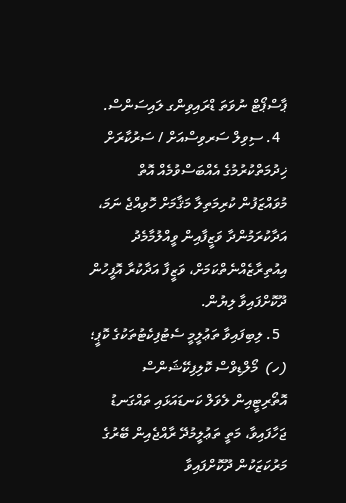ޕާސްޕޯޓް ނުވަތަ ޑްރައިވިންގ ލައިސަންސް.
  4. ސިވިލް ސަރވިސްއަށް / ސަރުކާރަށް ޚިދުމަތްކުރުމުގެ އެއްބަސްވުމެއް އޮތް މުވައްޒަފުން ކުރިމަތިލާ މަޤާމަށް ހޮވިއްޖެ ނަމަ، އަދާކުރަމުންދާ ވަޒީފާއިން ވީއްލުމާމެދު އިއުތިރާޒެއްނެތްކަމަށް، ވަޒީފާ އަދާކުރާ އޮފީހުން ދޫކޮށްފައިވާ ލިޔުން.
  5. ލިބިފައިވާ ތަޢުލީމީ ސެޓުފިކެޓުތަކުގެ ކޮޕީ؛
(ހ)  މޯލްޑިވްސް ކޮލިފިކޭޝަންސް އޮތޯރިޓީއިން ލެވަލް ކަނޑައަޅައި ތައްގަނޑު ޖަހާފައިވާ، މަތީ ތަޢުލީމުދޭ ރާއްޖެއިން ބޭރުގެ މަރުކަޒަކުން ދޫކޮށްފައިވާ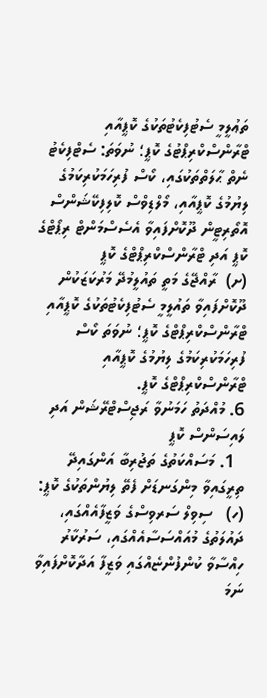ތަޢުލީމީ ސެޓުފިކެޓުތަކުގެ ކޮޕީއާއި ޓްރާންސްކްރިޕްޓުގެ ކޮޕީ؛ ނުވަތަ: ސެޓްފިކެޓު ނެތް ޙާލަތްތަކުގައި، ކޯސް ފުރިހަމަކުރިކަމުގެ ލިޔުމުގެ ކޮޕީއާއި، މޯލްޑިވްސް ކޮލިފިކޭޝަންސް އޮތޯރިޓީން ދޫކޮށްފައިވާ އެސެސްމަންޓް ރިޕޯޓްގެ ކޮޕީ އަދި ޓްރާންސްކްރިޕްޓްގެ ކޮޕީ
(ށ)  ރާއްޖޭގެ މަތީ ތައުލީމުދޭ މަރުކަޒަކުން ދޫކޮށްފައިވާ ތައުލީމީ ސެޓުފިކެޓުތަކުގެ ކޮޕީއާއި ޓްރާންސްކްރިޕްޓްގެ ކޮޕީ؛ ނުވަތަ ކޯސް ފުރިހަމަކުރިކަމުގެ ލިޔުމުގެ ކޮޕީއާއި ޓްރާންސްކްރިޕްޓްގެ ކޮޕީ.
6. މުއްދަތު ހަމަނުވާ ރަޖިސްޓްރޭޝަން އަދި ލައިސަންސް ކޮޕީ
  1. މަސައްކަތުގެ ތަޖުރިބާ އަންގައިދޭ ތިރީގައިވާ މިންގަނޑަށް ފެތޭ ލިޔުންތަކުގެ ކޮޕީ:
(ހ)   ސިވިލް ސަރވިސްގެ ވަޒީފާއެއްގައި، ދައުލަތުގެ މުއައްސަސާއެއްގައި، ސަރުކާރު ހިއްސާވާ ކުންފުންޏެއްގައި ވަޒީފާ އަދާކޮށްފައިވާ ނަމަ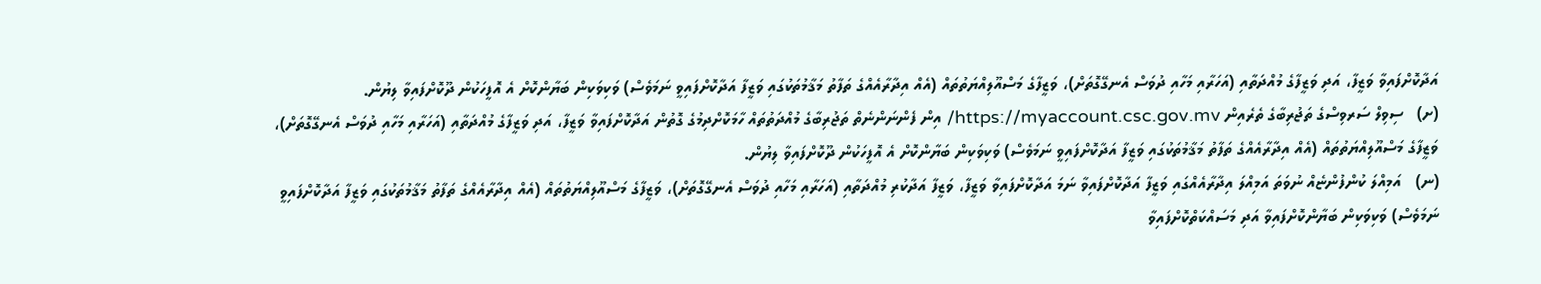އަދާކޮށްފައިވާ ވަޒީފާ، އަދި ވަޒީފާގެ މުއްދަތާއި (އަހަރާއި މަހާއި ދުވަސް އެނގޭގޮތަށް)، ވަޒީފާގެ މަސްއޫލިއްޔަތުތައް (އެއް އިދާރާއެއްގެ ތަފާތު މަޤާމުތަކުގައި ވަޒީފާ އަދާކޮށްފައިވީ ނަމަވެސް) ވަކިވަކިން ބަޔާންކޮށް އެ އޮފީހަކުން ދޫކޮށްފައިވާ ލިޔުން.
(ށ)   ސިވިލް ސަރވިސްގެ ތަޖުރިބާގެ ތެރެއިން https://myaccount.csc.gov.mv/ އިން ފެންނަންނެތް ތަޖުރިބާގެ މުއްދަތުތައް ހާމަކޮށްދިމުގެ ގޮތުން އަދާކޮށްފައިވާ ވަޒީފާ، އަދި ވަޒީފާގެ މުއްދަތާއި (އަހަރާއި މަހާއި ދުވަސް އެނގޭގޮތަށް)، ވަޒީފާގެ މަސްއޫލިއްޔަތުތައް (އެއް އިދާރާއެއްގެ ތަފާތު މަޤާމުތަކުގައި ވަޒީފާ އަދާކޮށްފައިވީ ނަމަވެސް) ވަކިވަކިން ބަޔާންކޮށް އެ އޮފީހަކުން ދޫކޮށްފައިވާ ލިޔުން.
(ނ)   އަމިއްލަ ކުންފުންޏެއް ނުވަތަ އަމިއްލަ އިދާރާއެއްގައި ވަޒީފާ އަދާކޮށްފައިވާ ނަމަ އަދާކޮށްފައިވާ ވަޒީފާ، ވަޒީފާ އަދާކުރި މުއްދަތާއި (އަހަރާއި މަހާއި ދުވަސް އެނގޭގޮތަށް)، ވަޒީފާގެ މަސްއޫލިއްޔަތުތައް (އެއް އިދާރާއެއްގެ ތަފާތު މަޤާމުތަކުގައި ވަޒީފާ އަދާކޮށްފައިވީ ނަމަވެސް) ވަކިވަކިން ބަޔާންކޮށްފައިވާ އަދި މަސައްކަތްކޮށްފައިވާ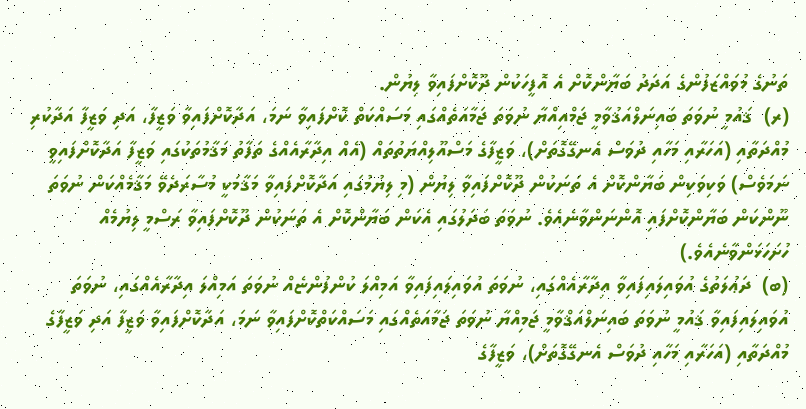ތަނުގެ މުވައްޒަފުންގެ އަދަދު ބަޔާންކޮށް އެ އޮފީހަކުން ދޫކޮށްފައިވާ ލިޔުން.
(ރ)  ޤައުމީ ނުވަތަ ބައިނަލްއަޤުވާމީ ޖަމްއިއްޔާ ނުވަތަ ޖަމާއަތެއްގައި މަސައްކަތް ކޮށްފައިވާ ނަމަ، އަދާކޮށްފައިވާ ވަޒީފާ، އަދި ވަޒީފާ އަދާކުރި މުއްދަތާއި (އަހަރާއި މަހާއި ދުވަސް އެނގޭގޮތަށް)، ވަޒީފާގެ މަސްއޫލިއްޔަތުތައް (އެއް އިދާރާއެއްގެ ތަފާތު މަޤާމުތަކުގައި ވަޒީފާ އަދާކޮށްފައިވީ ނަމަވެސް) ވަކިވަކިން ބަޔާންކޮށް އެ ތަނަކުން ދޫކޮށްފައިވާ ލިޔުން (މި ލިޔުމުގައި އަދާކޮށްފައިވާ މަޤާމަކީ މުސާރަދެވޭ މަޤާމެއްކަން ނުވަތަ ނޫންކަން ބަޔާންކޮށްފައި އޮންނަންވާނެއެވެ. ނުވަތަ ބަދަލުގައި އެކަން ބަޔާންކޮށް އެ ތަނަކުން ދޫކޮށްފައިވާ ރަސްމީ ލިޔުމެއް ހުށަހަޅަންވާނެއެވެ.)
(ބ)  ދަޢުލަތުގެ އުވައިލައިފައިވާ އިދާރާއެއްގައި، ނުވަތަ އުވައިލައިފައިވާ އަމިއްލަ ކުންފުންޏެއް ނުވަތަ އަމިއްލަ އިދާރާއެއްގައި، ނުވަތަ އުވައިލައިފައިވާ ޤައުމީ ނުވަތަ ބައިނަލްއަޤްވާމީ ޖަމިއްޔާ ނުވަތަ ޖަމާއަތެއްގައި މަސައްކަތްކޮށްފައިވާ ނަމަ، އަދާކޮށްފައިވާ ވަޒީފާ އަދި ވަޒީފާގެ މުއްދަތާއި (އަހަރާއި މަހާއި ދުވަސް އެނގޭގޮތަށް)، ވަޒީފާގެ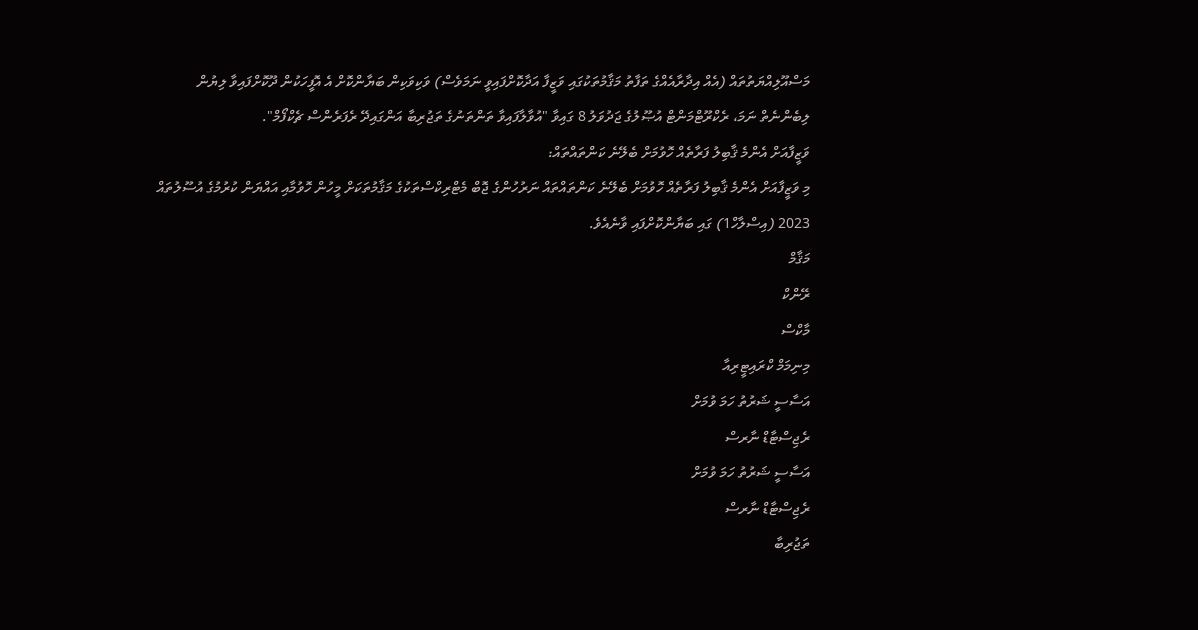މަސްއޫލިއްޔަތުތައް (އެއް އިދާރާއެއްގެ ތަފާތު މަޤާމުތަކުގައި ވަޒީފާ އަދާކޮށްފައިވީ ނަމަވެސް) ވަކިވަކިން ބަޔާންކޮށް އެ އޮފީހަކުން ދޫކޮށްފައިވާ ލިޔުން ލިބެންނެތް ނަމަ، ރެކްރޫޓްމަންޓް އުޞޫލުގެ ޖަދުވަލު 8 ގައިވާ "އުވާލާފައިވާ ތަންތަނުގެ ތަޖުރިބާ އަންގައިދޭ ރެފަރެންސް ޗެކްފޯމް".
ވަޒީފާއަށް އެންމެ ޤާބިލު ފަރާތެއް ހޮވުމަށް ބެލޭނެ ކަންތައްތައް:
މި ވަޒީފާއަށް އެންމެ ޤާބިލު ފަރާތެއް ހޮވުމަށް ބެލޭނެ ކަންތައްތައް ނަރުހުންގެ ޖޮބް މެޓްރިކްސްތަކުގެ މަޤާމުތަކަށް މީހުން ހޮވުމާއި އައްޔަން ކުރުމުގެ އުސޫލުތައް 2023 (އިސްލާހް1) ގައި ބަޔާންކޮށްފައި ވާނެއެވެ.
މަޤާމް
ރޭންކް
މާކްސް
މިނިމަމް ކްރައިޓީރިއާ
އަސާސީ ޝަރުތު ހަމަ ވުމަށް
ރެޖިސްޓާޑް ނާރސް
އަސާސީ ޝަރުތު ހަމަ ވުމަށް
ރެޖިސްޓާޑް ނާރސް
ތަޖުރިބާ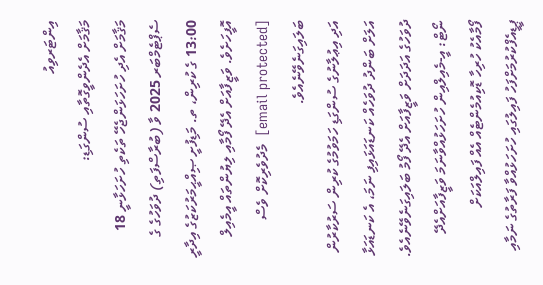އިންޓަރވިއު
މަޤާމަށް އެދެންވީގޮތާއި ސުންގަޑި:
މަޤާމަށް އެދި ހުށަހަޅަންޖެހޭ ތަކެތި ހުށަހަޅާނީ 18 ސެޕްޓެމްބަރ 2025 ވާ (ބުރާސްފަތި) ދުވަހުގެ ގެ 13:00 ގެ ކުރިން، ތ. މަޑިފުށީ ޞިއްޙީމަރުކަޒުގެ އިދާރީ އޮފީހަށެވެ. ވަޒީފާއަށް އެދޭ ފޯމާއި ލިޔުންތައް އީމެއިލް [email protected]  މެދުވެރިކޮށް ވެސް ބަލައިގަނެވޭނެއެވެ.
އަދި އިޢުލާނުގެ ސުންގަޑި ހަމަވުމުގެ ކުރިން ސަރުކާރުން އަލަށް ބަންދު ދުވަހެއް ކަނޑައަޅައިފި ނަމަ، އެ ކަނޑައަޅާ ދުވަހުގެ އަދަދަށް ވަޒީފާއަށް އެދޭ ފޯމު ބަލައިގަނެވޭނެއެވެ.
ނޯޓް: އީ-މެއިލްއިން ހުށަހަޅުއްވާނަމަ ވަޒީފާއަށްއެދޭ ފޯމާއެކު ހުރިހާ ޑޮކިއުމެންޓެއް އެއް ފައިލްއަކަށް ޕީޑީއެފްކުރުމަށްފަހު ފައިލުގައި ހުށަހަޅުއްވާ ފަރާތުގެ ނަމާއި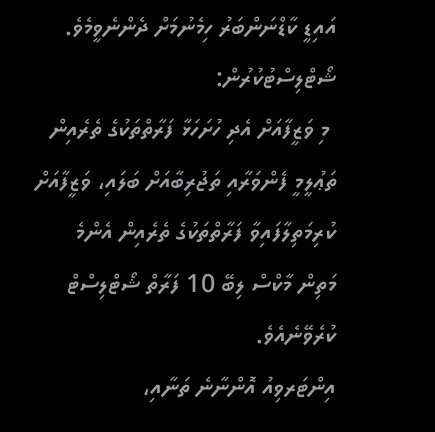އައިޑީ ކާޑްނަންބަރު ހިމެނުމަށް ދެންނެވީމެވެ.
ޝޯޓްލިސްޓުކުރުން:
 މި ވަޒީފާއަށް އެދި ހުށަހަޅާ ފަރާތްތަކުގެ ތެރެއިން ތަޢުލީމީ ފެންވަރާއި ތަޖުރިބާއަށް ބަލައި، ވަޒީފާއަށް  ކުރިމަތިލާފައިވާ ފަރާތްތަކުގެ ތެރެއިން އެންމެ މަތިން މާކްސް ލިބޭ 10 ފަރާތް ޝޯޓްލިސްޓް ކުރެވޭނެއެވެ.
އިންޓަރވިއު އޮންނާނެ ތަނާއި،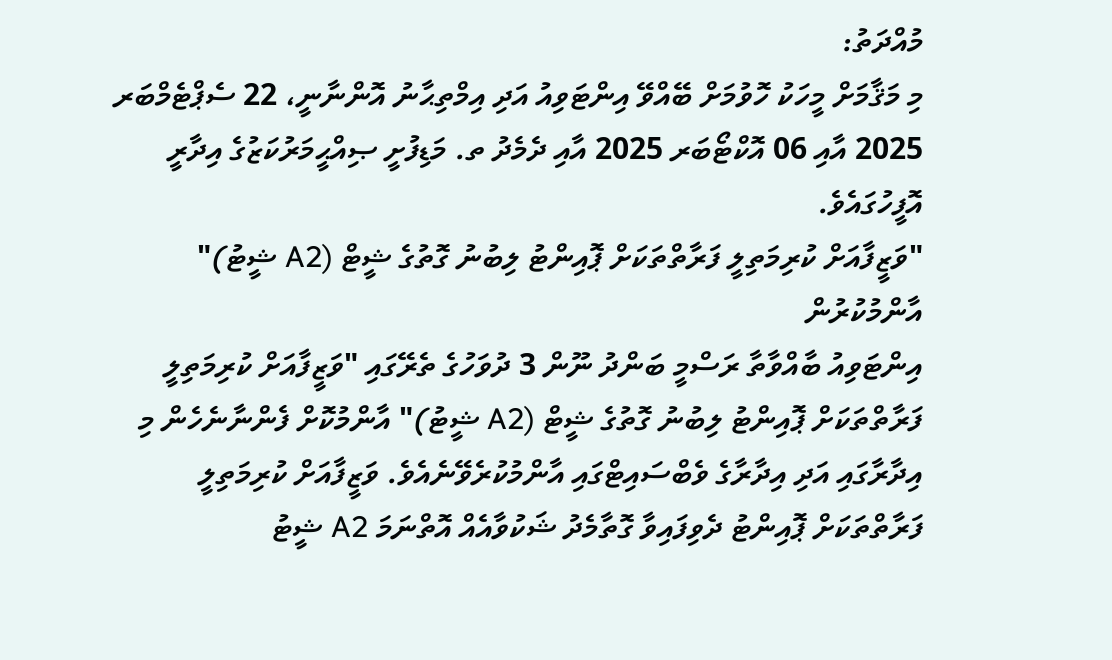މުއްދަތު:
މި މަޤާމަށް މީހަކު ހޮވުމަށް ބޭއްވޭ އިންޓަވިއު އަދި އިމްތިޙާނު އޮންނާނީ، 22 ސެޕްޓެމްބަރ 2025 އާއި 06 އޮކްޓޯބަރ 2025 އާއި ދެމެދު ތ. މަޑިފުށީ ޞިއްޙީމަރުކަޒުގެ އިދާރީ އޮފީހުގައެވެ.
"ވަޒީފާއަށް ކުރިމަތިލީ ފަރާތްތަކަށް ޕޮއިންޓު ލިބުނު ގޮތުގެ ޝީޓް (A2 ޝީޓު)" އާންމުކުރުން
އިންޓަވިއު ބާއްވާތާ ރަސްމީ ބަންދު ނޫން 3 ދުވަހުގެ ތެރޭގައި "ވަޒީފާއަށް ކުރިމަތިލީ ފަރާތްތަކަށް ޕޮއިންޓު ލިބުނު ގޮތުގެ ޝީޓް (A2 ޝީޓު)" އާންމުކޮށް ފެންނާނެހެން މި އިދާރާގައި އަދި އިދާރާގެ ވެބްސައިޓްގައި އާންމުކުރެވޭނެއެވެ. ވަޒީފާއަށް ކުރިމަތިލީ ފަރާތްތަކަށް ޕޮއިންޓު ދެވިފައިވާ ގޮތާމެދު ޝަކުވާއެއް އޮތްނަމަ A2 ޝީޓު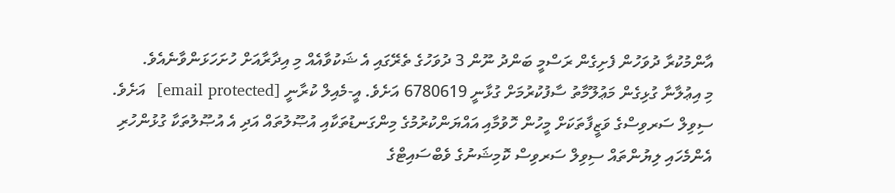އާންމުކުރާ ދުވަހުން ފެށިގެން ރަސްމީ ބަންދު ނޫން 3 ދުވަހުގެ ތެރޭގައި އެ ޝަކުވާއެއް މި އިދާރާއަށް ހުށަހަޅަންވާނެއެވެ.
މި އިޢުލާނާ ގުޅިގެން މަޢުލޫމާތު ސާފުކުރުމަށް ގުޅާނީ 6780619 އަށެވެ. އީ-މެއިލް ކުރާނީ [email protected]  އަށެވެ.
ސިވިލް ސަރވިސްގެ ވަޒީފާތަކަށް މީހުން ހޮވުމާއި އައްޔަންކުރުމުގެ މިންގަނޑުތަކާއި އުޞޫލުތައް އަދި އެ އުޞޫލުތަކާ ގުޅުންހުރި އެންމެހައި ލިޔުންތައް ސިވިލް ސަރވިސް ކޮމިޝަނުގެ ވެބްސައިޓްގެ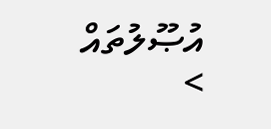އުޞޫލުތައް >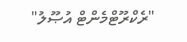"ރެކްރޫޓްމެންޓް އުޞޫލު"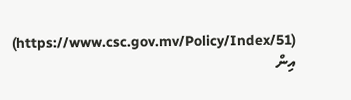(https://www.csc.gov.mv/Policy/Index/51) އިން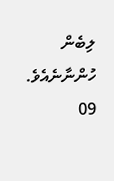ލިބެން ހުންނާނެއެވެ.
09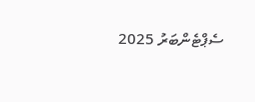ސެޕްޓެންބަރު 2025